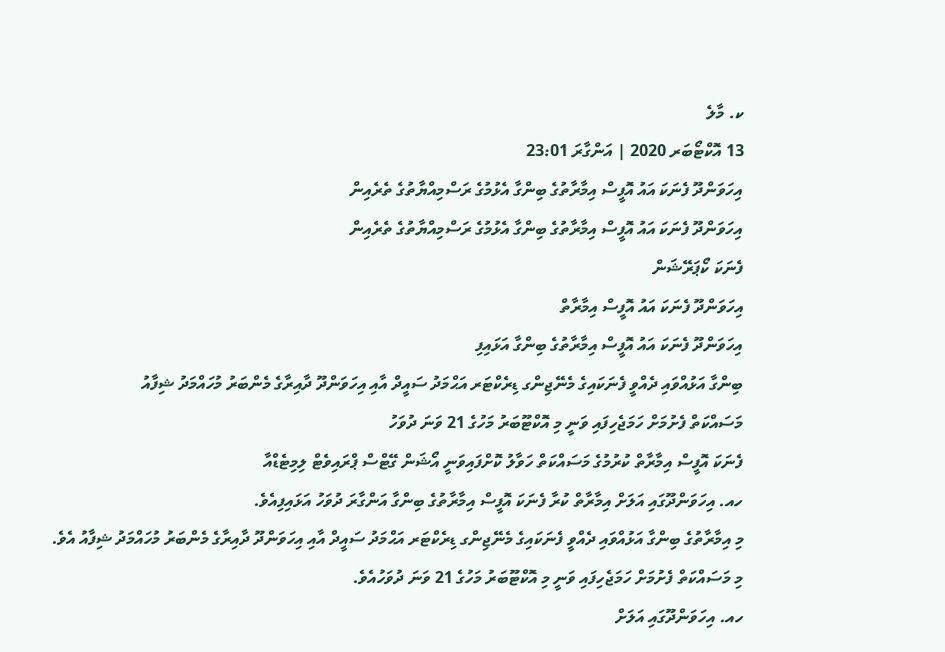ކ. މާލެ
13 އޮކްޓޯބަރ 2020 | އަންގާރަ 23:01
އިހަވަންދޫ ފެނަކަ އައު އޮފީސް އިމާރާތުގެ ބިންގާ އެޅުމުގެ ރަސްމިއްޔާތުގެ ތެރެއިން
އިހަވަންދޫ ފެނަކަ އައު އޮފީސް އިމާރާތުގެ ބިންގާ އެޅުމުގެ ރަސްމިއްޔާތުގެ ތެރެއިން
ފެނަކަ ކޯޕަރޭޝަން
އިހަވަންދޫ ފެނަކަ އައު އޮފީސް އިމާރާތް
އިހަވަންދޫ ފެނަކަ އައު އޮފީސް އިމާރާތުގެ ބިންގާ އަޅައިފި
ބިންގާ އަޅުއްވައި ދެއްވީ ފެނަކައިގެ މެނޭޖިންގ ޑިރެކްޓަރ އަޙްމަދު ސައީދް އާއި އިހަވަންދޫ ދާއިރާގެ މެންބަރު މުހައްމަދު ޝިފާއު
މަސައްކަތް ފެށުމަށް ހަމަޖެހިފައި ވަނީ މި އޮކްޓޫބަރު މަހުގެ 21 ވަނަ ދުވަހު
ފެނަކަ އޮފީސް އިމާރާތް ކުރުމުގެ މަސައްކަތް ހަވާލު ކޮށްފައިވަނީ އޯޝަން ގޭޓްސް ޕްރައިވެޓް ލިމިޓެޑްއާ
ހއ. އިހަވަންދޫގައި އަލަށް އިމާރާތް ކުރާ ފެނަކަ އޮފީސް އިމާރާތުގެ ބިންގާ އަންގާރަ ދުވަހު އަޅައިފިއެވެ.
މި އިމާރާތުގެ ބިންގާ އަޅުއްވައި ދެއްވީ ފެނަކައިގެ މެނޭޖިންގ ޑިރެކްޓަރ އަޙްމަދު ސައީދް އާއި އިހަވަންދޫ ދާއިރާގެ މެންބަރު މުހައްމަދު ޝިފާއު އެވެ.
މި މަސައްކަތް ފެށުމަށް ހަމަޖެހިފައި ވަނީ މި އޮކްޓޫބަރު މަހުގެ 21 ވަނަ ދުވަހުއެވެ.
ހއ. އިހަވަންދޫގައި އަލަށް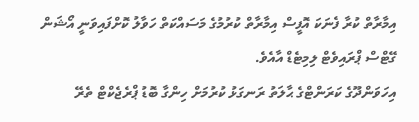އިމާރާތް ކުރާ ފެނަކަ އޮފީސް އިމާރާތް ކުރުމުގެ މަސައްކަތް ހަވާލު ކޮށްފައިވަނީ އޯޝަން ގޭޓްސް ޕްރައިވެޓް ލިމިޓެޑް އާއެވެ.
އިހަވަންދޫގެ ކަރަންޓްގެ ޙާލަތު ރަނގަޅު ކުރުމަށް ހިންގާ ބޮޑު ޕްރެޖެކްޓް ތެރޭ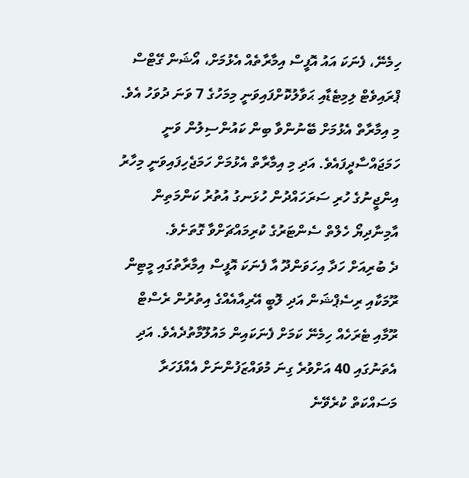ހިމެނޭ، ފެނަކަ އައު އޮފީސް އިމާރާތެއް އެޅުމަށް، އޯޝަން ގޭޓްސް ޕްރައިވެޓް ލިމިޓެޑާއި ޙަވާލުކޮށްފައިވަނީ މިމަހުގެ 7 ވަނަ ދުވަހު އެވެ.
މި އިމާރާތް އެޅުމަށް ބޭނުންވާ ބިން ކައުންސިލުން ވަނީ ހަމަޖައްސާދީފައެވެ. އަދި މި އިމާރާތް އެޅުމަށް ހަމަޖެހިފައިވަނީ މިހާރު އިންޖީނުގެ ހުރި ސަރަހައްދުން ހުޅަނގު އުތުރު ކަންމަތިން އާމިނާދިޔޯ ހެލްތް ސެންޓަރުގެ ކުރިމައްޗަށްވާ ގޮތަށެވެ.
ދެ ބުރިއަށް ހަދާ އިހަވަންދޫ އާ ފެނަކަ އޮފީސް އިމާރާތުގައި މީޓިން ރޫމަކާއި ރިސެޕްޝަން އަދި ލޮބީ އޭރިއާއެއްގެ އިތުރުން ރެސްޓް ރޫމާއި ޓެރަހެއް ހިމެނޭ ކަމަށް ފެނަކައިން މައުލޫމާތުދެއެވެ. އަދި އެތަނުގައި 40 އަށްވުރެ ގިނަ މުވައްޒަފުންނަށް އެއްފަހަރާ މަސައްކަތް ކުރެވޭނެ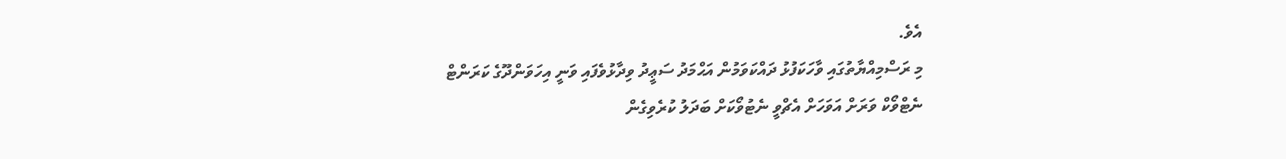އެވެ.
މި ރަސްމިއްޔާތުގައި ވާހަކަފުޅު ދައްކަވަމުން އަޙްމަދު ސަޢީދު ވިދާޅުވެފައި ވަނީ އިހަވަންދޫގެ ކަރަންޓް ނެޓްވޯކް ވަރަށް އަވަހަށް އެޗްވީ ނެޓުވޯކަށް ބަދަލު ކުރެވިގެން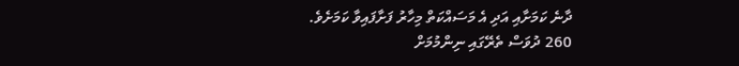ދާނެ ކަމަށާއި އަދި އެ މަސައްކަތް މިހާރު ފަށާފައިވާ ކަމަށެވެ.
260 ދުވަސް ތެރޭގައި ނިންމުމަށް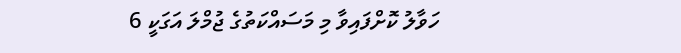ހަވާލު ކޮށްފައިވާ މި މަސައްކަތުގެ ޖުމްލަ އަގަކީ 6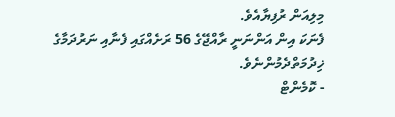މިލިއަން ރުފިޔާއެވެ.
ފެނަކަ އިން އަންނަނީ ރާއްޖޭގެ 56 ރަށެއްގައި ފެނާއި ނަރުދަމާގެ ޚިދުމަތްދެމުންނެވެ.
- ކޮމެންޓް